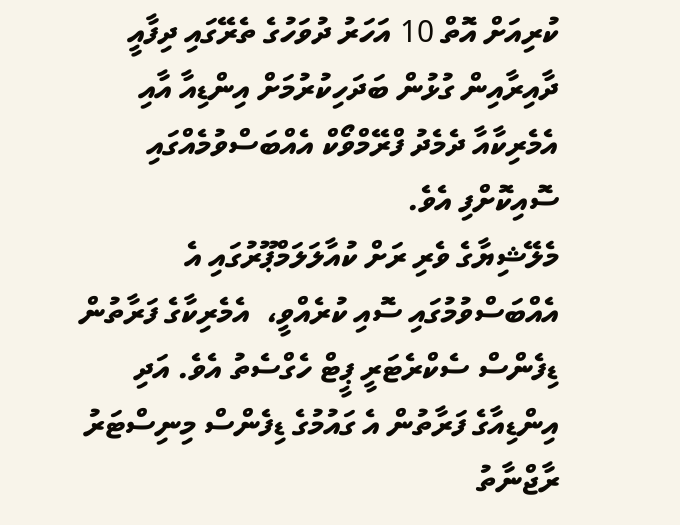ކުރިއަށް އޮތް 10 އަހަރު ދުވަހުގެ ތެރޭގައި ދިފާއީ ދާއިރާއިން ގުޅުން ބަދަހިކުރުމަށް އިންޑިއާ އާއި އެމެރިކާއާ ދެމެދު ފްރޭމްވޯކް އެއްބަސްވުމެއްގައި ސޮއިކޮށްފި އެވެ.
މެލޭޝިޔާގެ ވެރި ރަށް ކުއާލަލަމްޕޫރުގައި އެ އެއްބަސްވުމުގައި ސޮއި ކުރެއްވީ،  އެމެރިކާގެ ފަރާތުން ޑިފެންސް ސެކްރެޓަރީ ޕީޓް ހެގްސެތު އެވެ. އަދި އިންޑިއާގެ ފަރާތުން އެ ގައުމުގެ ޑިފެންސް މިނިސްޓަރު ރާޖްނާތު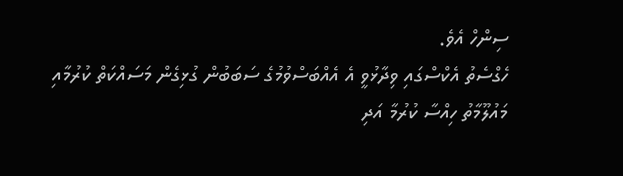ސިންހް އެވެ.
ހެގްސެތު އެކްސްގައި ވިދާޅުވީ އެ އެއްބަސްވުމުގެ ސަބަބުން ގުޅިގެން މަސައްކަތް ކުރުމާއި  މައުލޫމާތު ހިއްސާ ކުރުމާ އަދި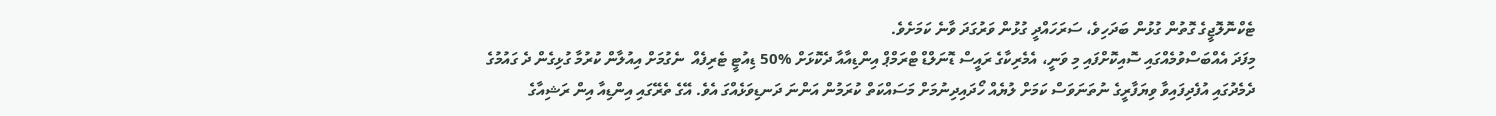ޓެކްނޮލޮޖީގެ ގޮތުން ގުޅުން ބަދަހިވެ، ސަރަހައްދީ ގުޅުން ވަރުގަދަ ވާނެ ކަމަށެވެ.
މިފަދަ އެއްބަސްވުމެއްގައި ސޮއިކޮށްފައި މި ވަނީ، އެމެރިކާގެ ރައީސް ޑޮނަލްޑް ޓްރަމްޕް އިންޑިއާއާ ދެކޮޅަށް %50 ޑިއުޓީ ޓެރިފެއް  ނެގުމަށް އިއުލާން ކުރުމާ ގުޅިގެން ދެ ގައުމުގެ ދެމެދުގައި އުފެދިފައިވާ ވިޔަފާރީގެ ނުތަނަވަސް ކަމަށް ލުޔެއް ހޯދައިދިނުމަށް މަސައްކަތް ކުރަމުން އަންނަ ދަނޑިވަޅެއްގަ އެވެ. އޭގެ ތެރޭގައި އިންޑިއާ އިން ރަޝިއާގެ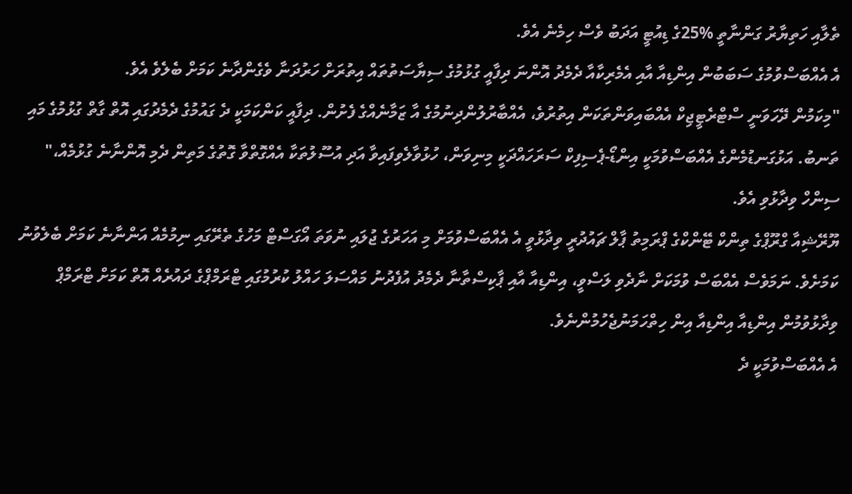ތެލާއި ހަތިޔާރު ގަންނާތީ %25ގެ ޑިއުޓީ އަދަބު ވެސް ހިމެނެ އެވެ.
އެ އެއްބަސްވުމުގެ ސަބަބުން އިންޑިއާ އާއި އެމެރިކާއާ ދެމެދު އޮންނަ ދިފާއީ ގުޅުމުގެ ސިޔާސަތުތައް އިތުރަށް ހަރުދަނާ ވެގެންދާނެ ކަމަށް ބެލެވެ އެވެ.
"މިކަމުން ދޭހަވަނީ ސްޓްރެޓީޖިކް އެއްބައިވަންތަކަން އިތުރުވެ، އެއްބާރުލުންދިނުމުގެ އާ ޒަމާނެއްގެ ފެށުން. ދިފާއީ ކަންކަމަކީ ދެ ގައުމުގެ ދެމެދުގައި އޮތް ގާތް ގުޅުމުގެ މައި ތަނބު. އަޅުގަނޑުމެންގެ އެއްބަސްވުމަކީ އިންޑޯ-ޕެސިފިކް ސަރަހައްދަކީ މިނިވަން، ހުޅުވާލެވިފައިވާ އަދި އުސޫލުތަކާ އެއްގޮތްވާ ގޮތުގެ މަތިން ދެމި އޮންނާނެ ގުޅުމެއް،" ސިންހް ވިދާޅުވި އެވެ.
ޔޫރޭޝިއާ ގްރޫޕްގެ ތިންކް ޓޭންކްގެ ޕްރަމިތު ޕާލް ޗައުދުރީ ވިދާޅުވީ އެ އެއްބަސްވުމަށް މި އަހަރުގެ ޖުލައި ނުވަތަ އޯގަސްޓް މަހުގެ ތެރޭގައި ނިމުމެއް އަންނާނެ ކަމަށް ބެލެވުނު ކަމަށެވެ. ނަމަވެސް އެއްބަސް ވުމަކަށް ނާދެވި ލަސްވީ، އިންޑިއާ އާއި ޕާކިސްތާނާ ދެމެދު އުފެދުނު މައްސަލަ ހައްލު ކުރުމުގައި ޓްރަމްޕްގެ ދައުރެއް އޮތް ކަމަށް ޓްރަމްޕް ވިދާޅުވުމުން އިންޑިއާ އިންޑިއާ އިން ހިތްހަމަނުޖެހުމުންނެވެ.
އެ އެއްބަސްވުމަކީ ދެ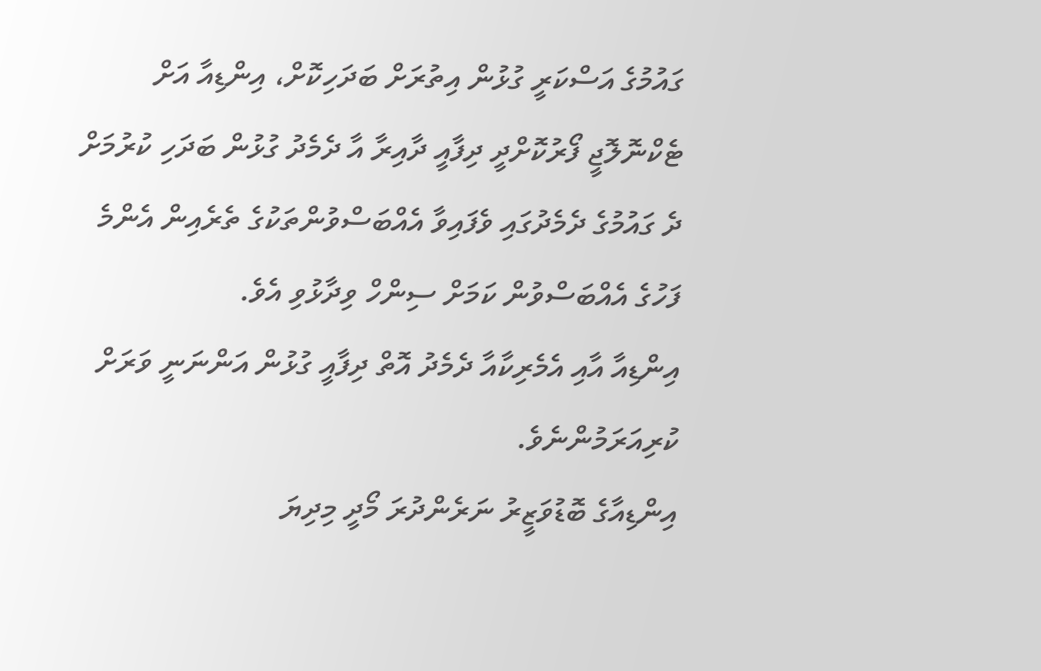ގައުމުގެ އަސްކަރީ ގުޅުން އިތުރަށް ބަދަހިކޮށް، އިންޑިއާ އަށް ޓެކްނޮލޮޖީ ފޯރުކޮށްދީ ދިފާއީ ދާއިރާ އާ ދެމެދު ގުޅުން ބަދަހި ކުރުމަށް ދެ ގައުމުގެ ދެމެދުގައި ވެފައިވާ އެއްބަސްވުންތަކުގެ ތެރެއިން އެންމެ ފަހުގެ އެއްބަސްވުން ކަމަށް ސިންހް ވިދާޅުވި އެވެ.
އިންޑިއާ އާއި އެމެރިކާއާ ދެމެދު އޮތް ދިފާއީ ގުޅުން އަންނަނީ ވަރަށް ކުރިއަރަމުންނެވެ.
އިންޑިއާގެ ބޮޑުވަޒީރު ނަރެންދުރަ މޯދީ މިދިޔަ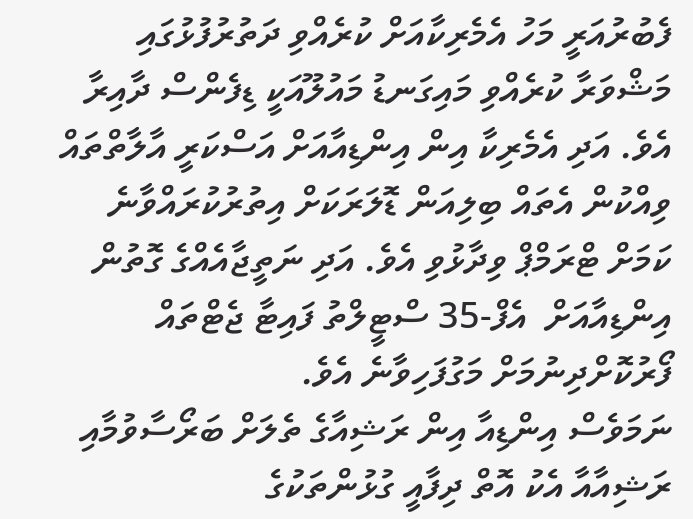ފެބުރުއަރީ މަހު އެމެރިކާއަށް ކުރެއްވި ދަތުރުފުޅުގައި މަޝްވަރާ ކުރެއްވި މައިގަނޑު މައުލޫއަކީ ޑިފެންސް ދާއިރާ އެވެ. އަދި އެމެރިކާ އިން އިންޑިއާއަށް އަސްކަރީ އާލާތްތައް ވިއްކުން އެތައް ބިލިއަން ޑޮލަރަކަށް އިތުރުކުރައްވާނެ ކަމަށް ޓްރަމްޕް ވިދާޅުވި އެވެ. އަދި ނަތީޖާއެއްގެ ގޮތުން އިންޑިއާއަށް  އެފް-35 ސްޓީލްތު ފައިޓާ ޖެޓްތައް ފޯރުކޮށްދިނުމަށް މަގުފަހިވާނެ އެވެ.
ނަމަވެސް އިންޑިއާ އިން ރަޝިއާގެ ތެލަށް ބަރޯސާވުމާއި ރަޝިއާއާ އެކު އޮތް ދިފާއީ ގުޅުންތަކުގެ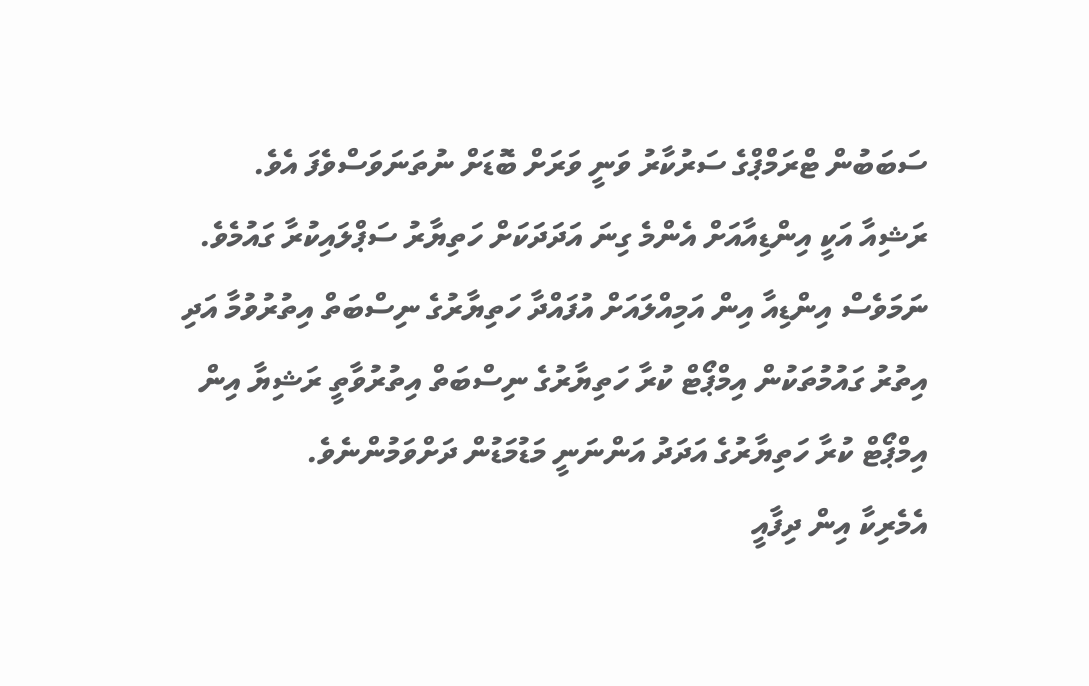ސަބަބުން ޓްރަމްޕްގެ ސަރުކާރު ވަނީ ވަރަށް ބޮޑަށް ނުތަނަވަސްވެފަ އެވެ.
ރަޝިއާ އަކީ އިންޑިއާއަށް އެންމެ ގިނަ އަދަދަކަށް ހަތިޔާރު ސަޕްލައިކުރާ ގައުމެވެ. ނަމަވެސް އިންޑިއާ އިން އަމިއްލައަށް އުފައްދާ ހަތިޔާރުގެ ނިސްބަތް އިތުރުވުމާ އަދި އިތުރު ގައުމުތަކުން އިމްޕޯޓް ކުރާ ހަތިޔާރުގެ ނިސްބަތް އިތުރުވާތީ ރަޝިޔާ އިން އިމްޕޯޓް ކުރާ ހަތިޔާރުގެ އަދަދު އަންނަނީ މަޑުމަޑުން ދަށްވަމުންނެވެ.
އެމެރިކާ އިން ދިފާއީ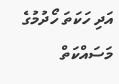އަދި ހަކަތަ ހޯދުމުގެ މަސައްކަތް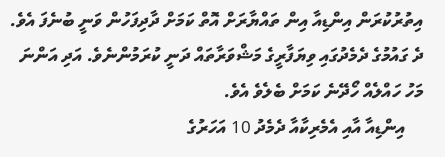އިތުރުކުރަން އިންޑިއާ އިން ތައްޔާރަށް އޮތް ކަމަށް ދާދިފަހުން ވަނީ ބުނެފަ އެވެ.
ދެ ގައުމުގެ ދެމެދުގައި ވިޔަފާރީގެ މަޝްވަރާތައް ދަނީ ކުރަމުންނެވެ. އަދި އަންނަ މަހު ހައްލެއް ހޯދޭނެ ކަމަށް ބެލެވެ އެވެ.
    އިންޑިއާ އާއި އެމެރިކާއާ ދެމެދު 10 އަހަރުގެ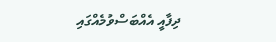ދިފާއީ އެއްބަސްވުމެއްގައި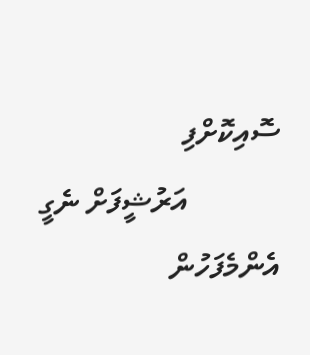ސޮއިކޮށްފި
            އަރުޝީފަށް ނެގީ
އެންމެފަހުން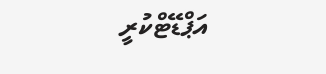އަޕްޑޭޓްކުރީ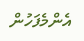އެންމެފަހުން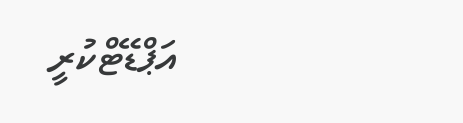އަޕްޑޭޓްކުރީ